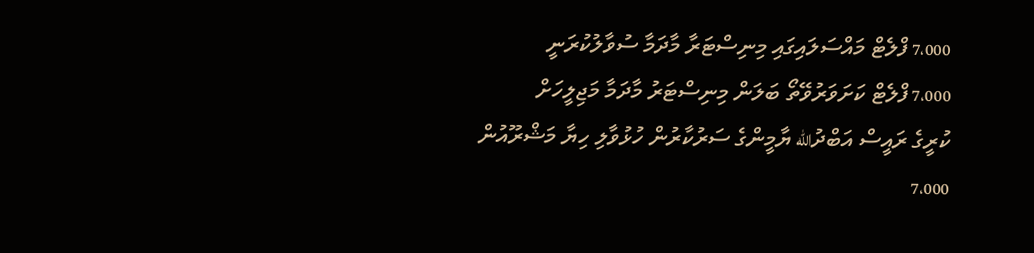7،000 ފްލެޓް މައްސަލައިގައި މިނިސްޓަރާ މާދަމާ ސުވާލުކުރަނީ
7،000 ފްލެޓް ކަށަވަރުވޭތޯ ބަލަން މިނިސްޓަރު މާދަމާ މަޖިލީހަށް
ކުރީގެ ރައީސް އަބްދުالله ޔާމީންގެ ސަރުކާރުން ހުޅުވާލި ހިޔާ މަޝްރޫއުން 7،000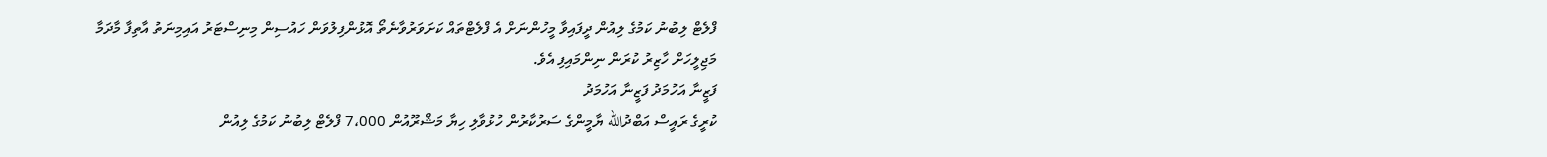ފްލެޓް ލިބުނު ކަމުގެ ލިއުން ދީފައިވާ މީހުންނަށް އެ ފްލެޓްތައް ކަށަވަރުވާނެތޯ އޮޅުންފިލުވަން ހައުސިން މިނިސްޓަރު އައިމިނަތު އާތިފާ މާދަމާ މަޖިލީހަށް ހާޒިރު ކުރަން ނިންމައިފި އެވެ.
ފަޒީނާ އަހުމަދު ފަޒީނާ އަހުމަދު
ކުރީގެ ރައީސް އަބްދުالله ޔާމީންގެ ސަރުކާރުން ހުޅުވާލި ހިޔާ މަޝްރޫއުން 7،000 ފްލެޓް ލިބުނު ކަމުގެ ލިއުން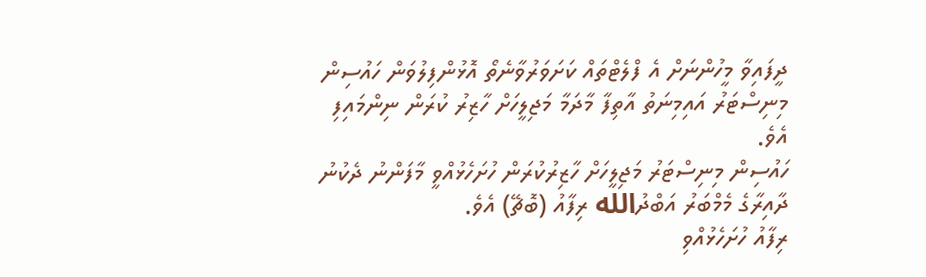ދީފައިވާ މީހުންނަށް އެ ފްލެޓްތައް ކަށަވަރުވާނެތޯ އޮޅުންފިލުވަން ހައުސިން މިނިސްޓަރު އައިމިނަތު އާތިފާ މާދަމާ މަޖިލީހަށް ހާޒިރު ކުރަން ނިންމައިފި އެވެ.
ހައުސިން މިނިސްޓަރު މަޖިލީހަށް ހާޒިރުކުރަން ހުށަހެޅުއްވީ މާފަންނު ދެކުނު ދާއިރާގެ މެމްބަރު އަބްދުالله ރިފާއު (ބޮޗޭ) އެވެ.
ރިފާއު ހުށަހެޅުއްވި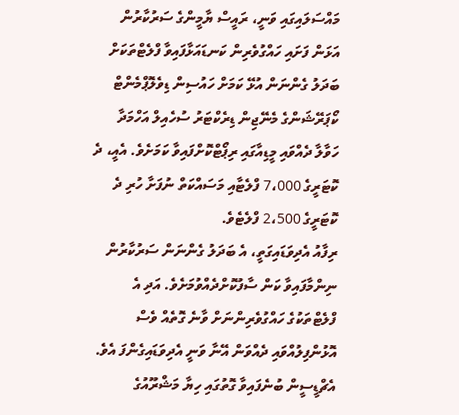މައްސަލައިގައި ވަނީ، ރައީސް ޔާމީންގެ ސަރުކާރުން އަޅަން ފަށައި ހައްގުވެރިން ކަނޑައަޅާފައިވާ ފްލެޓްތަކަށް ބަދަލު ގެންނަން އުޅޭ ކަމަށް ހައުސިން ޑިވެލޮޕްމެންޓް ކޯޕަރޭޝަންގެ މެނޭޖިން ޑިރެކްޓަރު ސުހެއިލް އަހްމަދާ ހަވާލާ ދެއްވައި މީޑިއާގައި ރިޕޯޓްކޮށްފައިވާ ކަމަށެވެ. އެއީ، ދެ ކޮޓަރީގެ 7،000 ފްލެޓާއި މަސައްކަތް ނުފަށާ ހުރި ދެ ކޮޓަރީގެ 2،500 ފްލެޓެވެ.
ރިފާއު އެދިވަޑައިގަތީ، އެ ބަދަލު ގެންނަން ސަރުކާރުން ނިންމާފައިވާ ކަން ސާފުކޮށްދެއްވުމަށެވެ. އަދި އެ ފްލެޓްތަކުގެ ހައްގުވެރިންނަށް ވާނެ ގޮތެއް ވެސް އޮޅުންފިލުއްވައި ދެއްވަން އޭނާ ވަނީ އެދިވަޑައިގެންފަ އެވެ.
އެޗްޑީސީން ބުނެފައިވާ ގޮތުގައި ހިޔާ މަޝްރޫއުގެ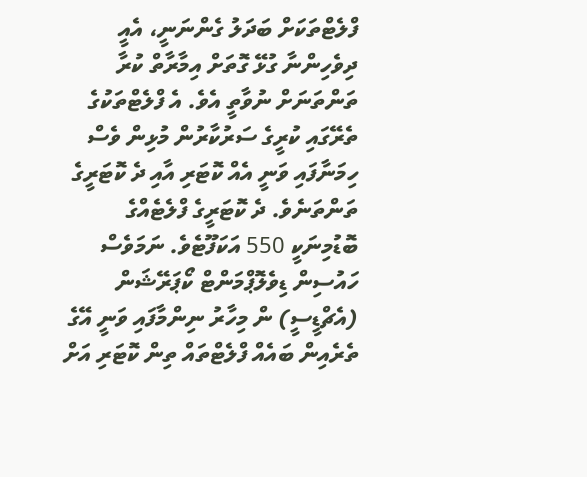ފްލެޓްތަކަށް ބަދަލު ގެންނަނީ، އެއީ ދިވެހިންނާ ގުޅޭ ގޮތަށް އިމާރާތް ކުރާ ތަންތަނަށް ނުވާތީ އެވެ. އެ ފްލެޓްތަކުގެ ތެރޭގައި ކުރީގެ ސަރުކާރުން މުޅިން ވެސް ހިމަނާފައި ވަނީ އެއް ކޮޓަރި އާއި ދެ ކޮޓަރީގެ ތަންތަނެވެ. ދެ ކޮޓަރީގެ ފްލެޓެއްގެ ބޮޑުމިނަކީ 550 އަކަފޫޓެވެ. ނަމަވެސް ހައުސިން ޑިވެލޮޕްމަންޓް ކޯޕަރޭޝަން (އެޗްޑީސީ) ން މިހާރު ނިންމާފައި ވަނީ އޭގެ ތެރެއިން ބައެއް ފްލެޓްތައް ތިން ކޮޓަރި އަށް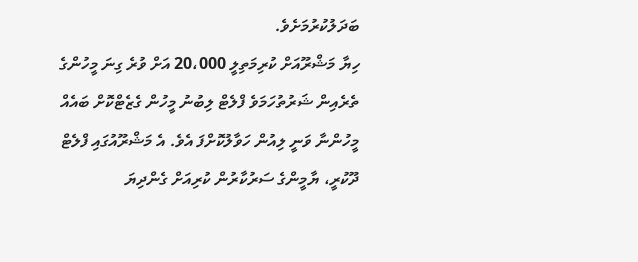ބަދަލުކުރުމަށެވެ.
ހިޔާ މަޝްރޫއަށް ކުރިމަތިލީ 20،000 އަށް ވުރެ ގިނަ މީހުންގެ ތެރެއިން ޝަރުތުހަމަވެ ފްލެޓް ލިބުނު މީހުން ގެޒެޓްކޮށް ބައެއް މީހުންނާ ވަނީ ލިއުން ހަވާލުކޮށްފަ އެވެ. އެ މަޝްރޫއުގައި ފްލެޓް ދޫކުރީ، ޔާމީންގެ ސަރުކާރުން ކުރިއަށް ގެންދިޔަ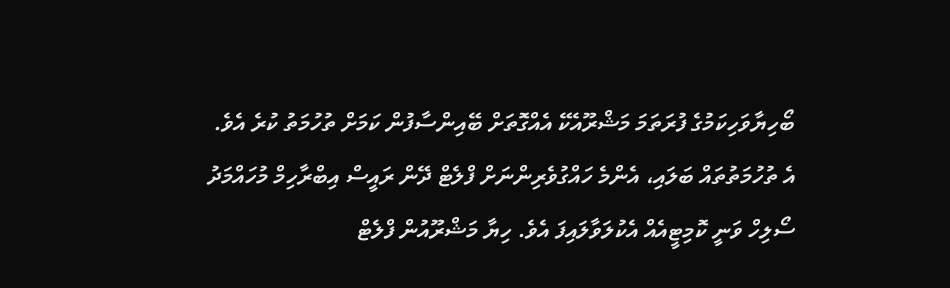ބޯހިޔާވަހިކަމުގެ ފުރަތަމަ މަޝްރޫއެކޭ އެއްގޮތަށް ބޭއިންސާފުން ކަމަށް ތުހުމަތު ކުރެ އެވެ.
އެ ތުހުމަތުތައް ބަލައި، އެންމެ ހައްގުވެރިންނަށް ފްލެޓް ދޭން ރައީސް އިބްރާހިމް މުހައްމަދު ސޯލިހް ވަނީ ކޮމިޓީއެއް އެކުލަވާލައިފަ އެވެ. ހިޔާ މަޝްރޫއުން ފްލެޓް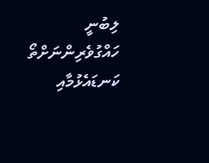ލިބުނީ ހައްގުވެރިންނަށްތޯ ކަނޑައެޅުމާއި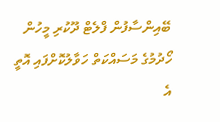ބޭއިންސާފުން ފްލެޓް ދޫކުރި މީހުން ހޯދުމުގެ މަސައްކަތް ހަވާލުކޮށްފައި އޮތީ އެ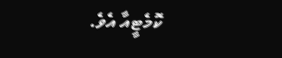ކޮމެޓީއާ އެވެ.